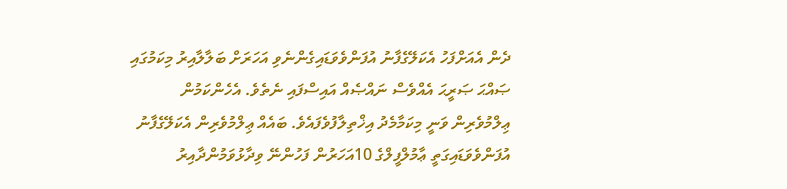ދެން އެއަށްފަހު އެކަލޭގެފާނު އުފަންވެވަޑައިގެންނެވި އަހަރަށް ބަލާލާއިރު މިކަމުގައި ޞައްޙަ ޞަރީޙަ އެއްވެސް ނައްޞެއް އައިސްފައި ނެތެވެ. އެހެންކަމުން ޢިލްމުވެރިން ވަނީ މިކަމާމެދު އިޚްތިލާފުވެފައެވެ. ބައެއް ޢިލްމުވެރިން އެކަލޭގެފާނު އުފަންވެވަޑައިގަތީ ޢާމުލްފީލްގެ 10އަހަރުން ފަހުންނޭ ވިދާޅުވަމުންދާއިރު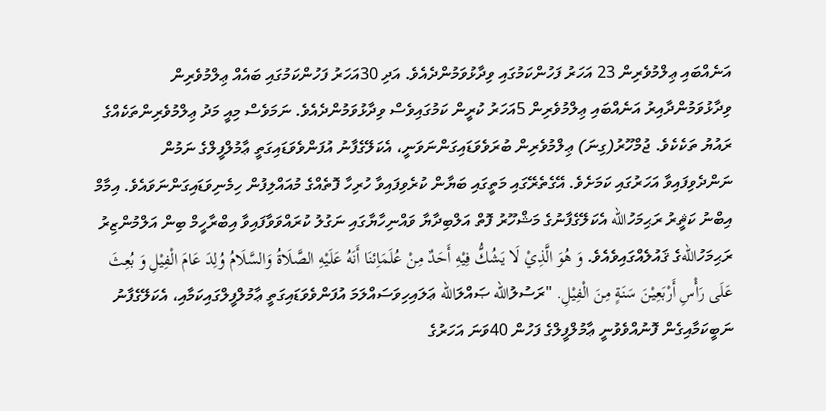އަނެއްބައި ޢިލްމުވެރިން 23 އަހަރު ފަހުންކަމުގައި ވިދާޅުވަމުންދެއެވެ. އަދި 30އަހަރު ފަހުންކަމުގައި ބައެއް ޢިލްމުވެރިން ވިދާޅުވަމުންދާއިރު އަނެއްބައި ޢިލްމުވެރިން 5އަހަރު ކުރީން ކަމުގައިވެސް ވިދާޅުވަމުންދެއެވެ. ނަމަވެސް މިއީ މަދު ޢިލްމުވެރިންތަކެއްގެ ރައުޔު ތަކެކެވެ. ޖުމްހޫރު(ގިނަ) ޢިލްމުވެރިން ބުރަވެވަޑައިގަންނަވަނީ، އެކަލޭގެފާނު އުފަންވެވަޑައިގަތީ ޢާމުލްފީލްގެ ނަމުން ނަންދެވިފައިވާ އަހަރުގައި ކަމަށެވެ. އޭގެތެރޭގައި މަތީގައި ބަޔާން ކުރެވިފައިވާ ހުރިހާ ފޮތެއްގެ މުއައްލިފުން ހިމެނިވަޑައިގަންނަވައެވެ. އިމާމް އިބްނު ކަޘީރު ރަޙިމަހުالله އެކަލޭގެފާނުގެ މަޝްހޫރު ފޮތް އަލްބިދާޔާ ވައްނިހާޔާގައި ނަގުލު ކުރައްވަވާފައިވާ އިބްރާހީމް ބިން އަލްމުންޒިރު ރަޙިމަހުاللهގެ ޤައުލެއްގައިވެއެވެ. وَ هُوَ الَّذِيْ لَا يَشُكُّ فِيْهِ أَحَدٌ مِنْ عُلَمَاِئنَا أَنَهُ عَلَيْهِ الصَّلَاةُ وَالسَّلَامُ وُلِدَ عَامَ الْفِيْلِ وَ بُعِثَ عَلَى رَأْسِ أَرْبَعِيْنَ سَنَةٍ مِنَ الْفِيْلِ. "ރަސުލުالله ޞައްލަالله ޢަލައިހިވަސައްލަމަ އުފަންވެވަޑައިގަތީ ޢާމުލްފީލްގައިކަމާއި، އެކަލޭގެފާނު ނަބީކަމާއިގެން ފޮނުއްވެވުނީ ޢާމުލްފީލްގެ ފަހުން 40ވަނަ އަހަރުގެ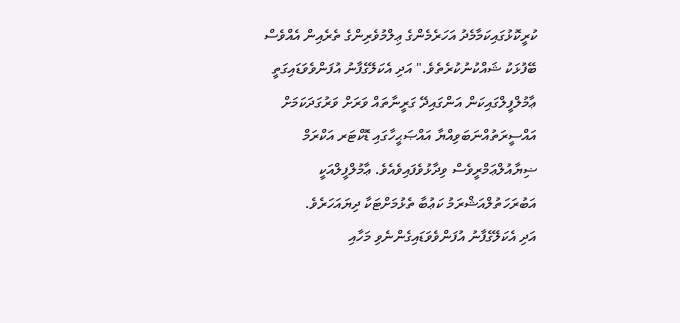ކުރީކޮޅުގައިކަމާމެދު އަހަރެމެންގެ ޢިލްމުވެރިންގެ ތެރެއިން އެއްވެސް ބޭފުޅަކު ޝައްކުނުކުރެތެވެ." އަދި އެކަލޭގެފާނު އުފަންވެވަޑައިގަތީ ޢާމުލްފީލްގައިކަން އަންގައިދޭ ގަރީނާތައް ވަރަށް ވަރުގަދަކަމަށް އައްސީރަތުއްނަބަވިއްޔާ އައްޞަޙީހާގައި ޑޮކްޓަރ އަކްރަމް ޟިޔާއުލްޢަމްރީވެސް ވިދާޅުވެފައިވެއެވެ. ޢާމުލްފީލްއަކީ އަބުރަހަތުލްއަޝްރަމު ކަޢުބާ ތެޅުމަށްޓަކާ ދިޔައަހަރެވެ.
އަދި އެކަލޭގެފާނު އުފަންވެވަޑައިގެންނެވި މަހާއި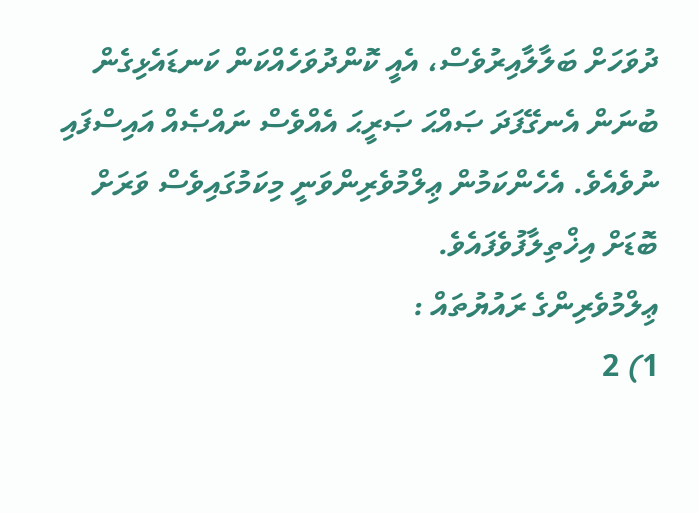ދުވަހަށް ބަލާލާއިރުވެސް، އެއީ ކޮންދުވަހެއްކަން ކަނޑައެޅިގެން ބުނަން އެނގޭފަދަ ޞައްޙަ ޞަރީޙަ އެއްވެސް ނައްޞެއް އައިސްފައި ނުވެއެވެ. އެހެންކަމުން ޢިލްމުވެރިންވަނީ މިކަމުގައިވެސް ވަރަށް ބޮޑަށް އިޚްތިލާފުވެފައެވެ.
ޢިލްމުވެރިންގެ ރައުޔުތައް :
1) 2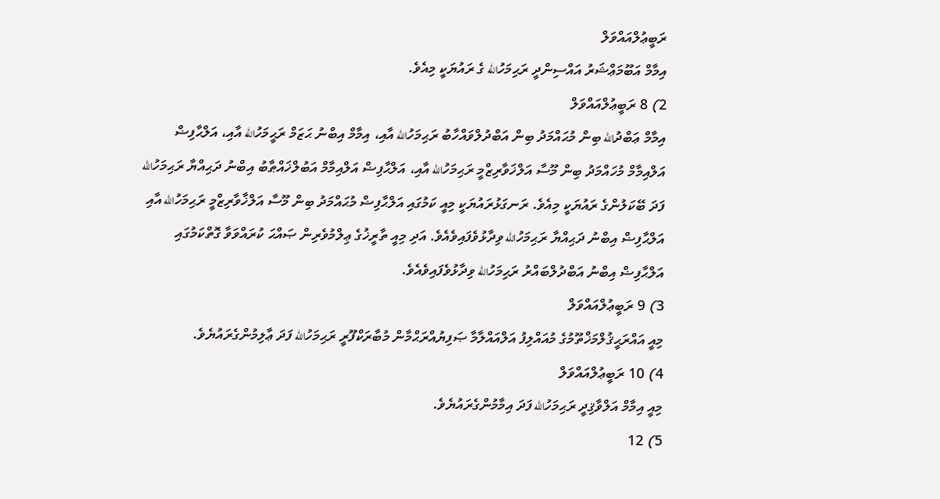ރަބީޢުލްއައްވަލް
އިމާމް އަބޫމަޢްޝަރު އައްސިންދީ ރަޙިމަހުالله ގެ ރައުޔަކީ މިއެވެ.
2) 8 ރަބީޢުލްއައްވަލް
އިމާމް ޢަބްދުالله ބިން މުޙައްމަދު ބިން އަބްދުލްވައްހާބު ރަޙިމަހުالله އާއި، އިމާމް އިބްނު ޙަޒަމް ރަޙީމަހުالله އާއި، އަލްޙާފިޟް އަލްއިމާމް މުހައްމަދު ބިން މޫސާ އަލްޚަވާރިޒްމީ ރަޙިމަހުالله އާއި، އަލްޙާފިޟް އަލްއިމާމް އަބުލްޚައްޠާބު އިބްނު ދަޙިއްޔާ ރަޙިމަހުالله ފަދަ ބޭކަލުންގެ ރައުޔަކީ މިއެވެ. ރަނގަޅުރައުޔަކީ މިއީ ކަމުގައި އަލްޙާފިޟް މުޙައްމަދު ބިން މޫސާ އަލްޚާވާރިޒްމީ ރަޙިމަހުالله އާއި އަލްޙާފިޟް އިބްނު ދަޙިއްޔާ ރަޙިމަހުالله ވިދާޅުވެފައިވެއެވެ. އަދި މިއީ ތާރީޚުގެ ޢިލްމުވެރިން ޞައްޙަ ކުރައްވަވާ ގޮތްކަމުގައި އަލްޙާފިޟް އިބްނު އަބްދުލްބައްރު ރަޙިމަހުالله ވިދާޅުވެފައިވެއެވެ.
3) 9 ރަބީޢުލްއައްވަލް
މިއީ އައްރަޙީޤުލްމަޚްތޫމުގެ މުއައްލިފު އަލްއައްލާމާ ޞަފިޔުއްރަޙްމާން މުބާރަކްފޫރީ ރަޙިމަހުالله ފަދަ ޢާލިމުންގެރައުޔެވެ.
4) 10 ރަބީޢުލްއައްވަލް
މިއީ އިމާމް އަލްވާޤިދީ ރަޙިމަހުالله ފަދަ އިމާމުންގެރައުޔެވެ.
5) 12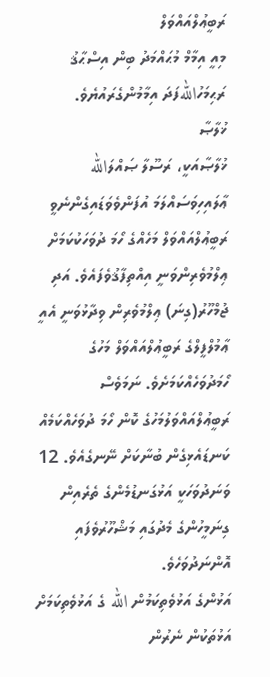ރަބީޢުލްއައްވަލް
މިއީ އިމާމް މުޙައްމަދު ބިން އިސްޙާޤު ރަޙިމަހުاللهފަދަ އިމާމުންގެރައުޔެވެ.
ޚުލާޞާ
ޚުލާޞާއަކީ، ރަސޫލާ ޞައްލަالله ޢާލައިހިވަސައްލަމަ އުފަންވެވަޑައިގެންނެވީ ރަބީޢުލްއައްވަލް މަހެއްގެ ހޯމަ ދުވަހަކުކަމަށް ޢިލްމުވެރިންވަނީ އިއްތިފާޤުވެފައެވެ. އަދި ޖުމްހޫރު(ގިނަ) ޢިލްމުވެރިން ވިދާޅުވަނީ އެއީ ޢާމުލްފީލްގެ ރަބީޢުލްއައްވަލް މަހުގެ ހޯމަދުވަހެއްކަމަށެވެ. ނަމަވެސް ރަބީޢުލްއައްވަލުމަހުގެ ކޮން ހޯމަ ދުވަހެއްކަމެއް ކަނޑައެޅިގެން ބުނާކަށް ނޭނގެއެވެ. 12 ވަނަދުވަހަކީ އަޅުގަނޑުމެންގެ ތެރެއިން ގިނަމީހުންގެ މެދުގައި މަޝްހޫރުވެފައި އޮންނަދުވަހެވެ.
އަޅުންގެ އަޅުވެތިކަމުން الله ގެ އަޅުވެތިކަމަށް އަޅުތަކުން ނެރުން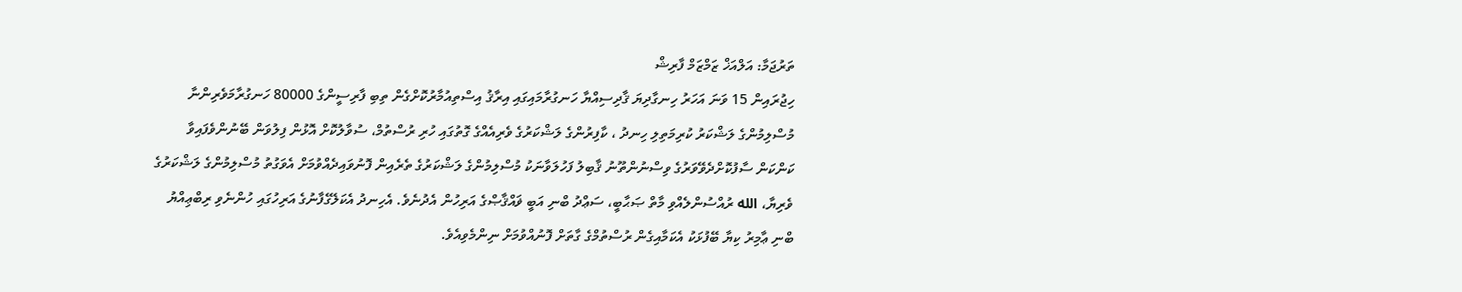ތަރުޖަމާ: އަލްއަޚް ޒަމްޒަމް ފާރިޝް
ހިޖުރައިން 15 ވަނަ އަހަރު ހިނގާދިޔަ ޤާދިސިއްޔާ ހަނގުރާމައިގައި އިރާޤު އިސްތިއުމާރުކޮށްގެން ތިބި ފާރިސީންގެ 80000 ހަނގުރާމަވެރިންނާ މުސްލިމުންގެ ލަޝްކަރު ކުރިމަތިލި ހިނދު ، ކާފިރުންގެ ލަޝްކަރުގެ ވެރިއެއްގެ ގޮތުގައި ހުރި ރުސްތުމް، ސުވާލުކޮށް އޮޅުން ފިލުވަން ބޭނުންވެފައިވާ ކަންކަން ސާފުކޮށްދެވޭވަރުގެ ވިސްނުންތޫނު ޤާބިލު ފަހުލަވާނަކު މުސްލިމުންގެ ލަޝްކަރުގެ ތެރެއިން ފޮނުވައިދެއްވުމަށް އެވަގުތު މުސްލިމުންގެ ލަޝްކަރުގެ ވެރިޔާ، الله ރުއްސުންލެއްވި މާތް ޞަޙާބީ، ސަޢްދު ބްނި އަބީ ޥައްޤާޞްގެ އަރިހުން އެދުނެވެ. އެހިނދު އެކަލޭގެފާނުގެ އަރިހުގައި ހުންނެވި ރިބްޢިއްޔު ބްނި ޢާމިރު ކިޔާ ބޭފުޅަކު އެކަމާއިގެން ރުސްތުމްގެ ގާތަށް ފޮނުއްވުމަށް ނިންމެވިއެވެ.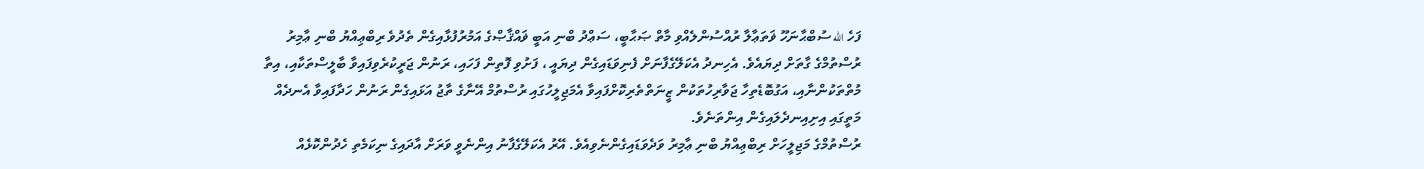ފަހެ الله ސުބްޙާނަހޫ ޥަތަޢާލާ ރުއްސުންލެއްވި މާތް ޞަޙާބީ، ސަޢްދު ބްނި އަބީ ޥައްޤާޞްގެ އަމުރުފުޅާއިގެން ތެދުވެ ރިބްޢިއްޔު ބްނި ޢާމިރު ރުސްތުމްގެ ގާތަށް ދިޔައެވެ. އެހިނދު އެކަލޭގެފާނަށް ފެނިވަޑައިގެން ދިޔައީ ، ފަށުވި ފޮތިން ފަހައި، ރަނުން ޖަރީކުރެވިފައިވާ ބާލީސްތަކާއި، އިތާ މުތްތަކުންނާއި، އަގުބޮޑެތިހާ ޖަވާރިހުތަކުން ޒީނަތްތެރިކޮށްފައިވާ އެމަޖިލީހުގައި ރުސްތުމް އޭނާގެ ތާޖު އަޅައިގެން ރަނުން ހަދާފައިވާ އެނދެއް މަތީގައި އިށިއިނދެލައިގެން އިންތަނެވެ.
ރުސްތުމްގެ މަޖިލީހަށް ރިބްޢިއްޔު ބްނި ޢާމިރު ވަދެވަޑައިގެންނެވިއެވެ. އޭރު އެކަލޭގެފާނު އިންނެވީ ވަރަށް އާދައިގެ ނިކަމެތި ހެދުންކޮޅެއް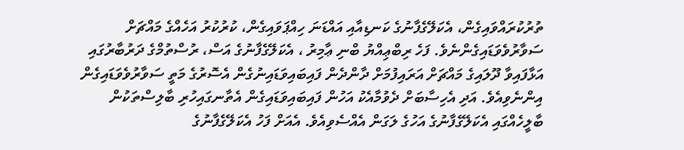ތުރުކުރައްވައިގެން، އެކަލޭގެފާނުގެ ކަނޑިއާއި އައްޑަނަ ހިއްޕަވައިގެން، ކުރުކުރު އަހެއްގެ މައްޗަށް ސަވާރުވެވަޑައިގެންނެވެ. ފަހެ ރިބްޢިއްޔު ބްނި ޢާމިރު ، އެކަލޭގެފާނުގެ އަސް، ރުސްތުމްގެ ދަރުބާރުގައި އަޅާފައިވާ ދޫލައިގެ މައްޗަށް އަރައިފުމަށް ދާންދެން ފައިބައިވަޑައިނުގެން އެސޮރުގެ މަތީ ސަވާރުވެވަޑައިގެން އިންނެވިއެވެ. އަދި އެހިސާބަށް ދެވުމާއެކު އަހުން ފައިބައިވަޑައިގެން އެތާނގައިހުރި ބާލިސްތަކުން ބާލީހެއްގައި އެކަލޭގެފާނުގެ އަހުގެ ލަގަން އެއްސެވިއެވެ. އެއަށް ފަހު އެކަލޭގެފާނުގެ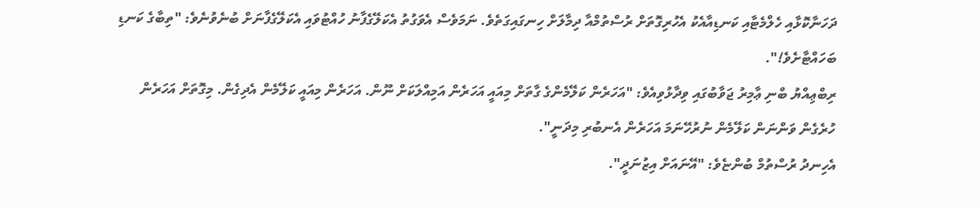ދަހަނާކޮޅާއި ހެލްމެޓާއި ކަނޑިއާއެކު އެހުރިގޮތަށް ރުސްތުމްއާ ދިމާލަށް ހިނގައިގަތެވެ. ނަމަވެސް އެވަގުތު އެކަލޭގެފާނު ހުއްޓުވައި އެކަލޭގެފާނަށް ބުނެވުނެވެ: "ތިބާގެ ކަނޑި ބަހައްޓާށެވެ!".
ރިބްޢިއްޔު ބްނި ޢާމިރު ޖަވާބުގައި ވިދާޅުވިއެވެ: "އަހަރެން ކަލޭމެންގެ ގާތަށް މިއައީ އަހަރެން އަމިއްލަކަށް ނޫން. އަހަރެން މިއައީ ކަލޭމެން އެދިގެން. މިގޮތަށް އަހަރެން ހުރެގެން ވަންނަން ކަލޭމެން ނުރުހޭނަމަ އަހަރެން އެނބުރި މިދަނީ".
އެހިނދު ރުސްތުމް ބުންޏެވެ: "އޭނައަށް އިޒުނަދީ".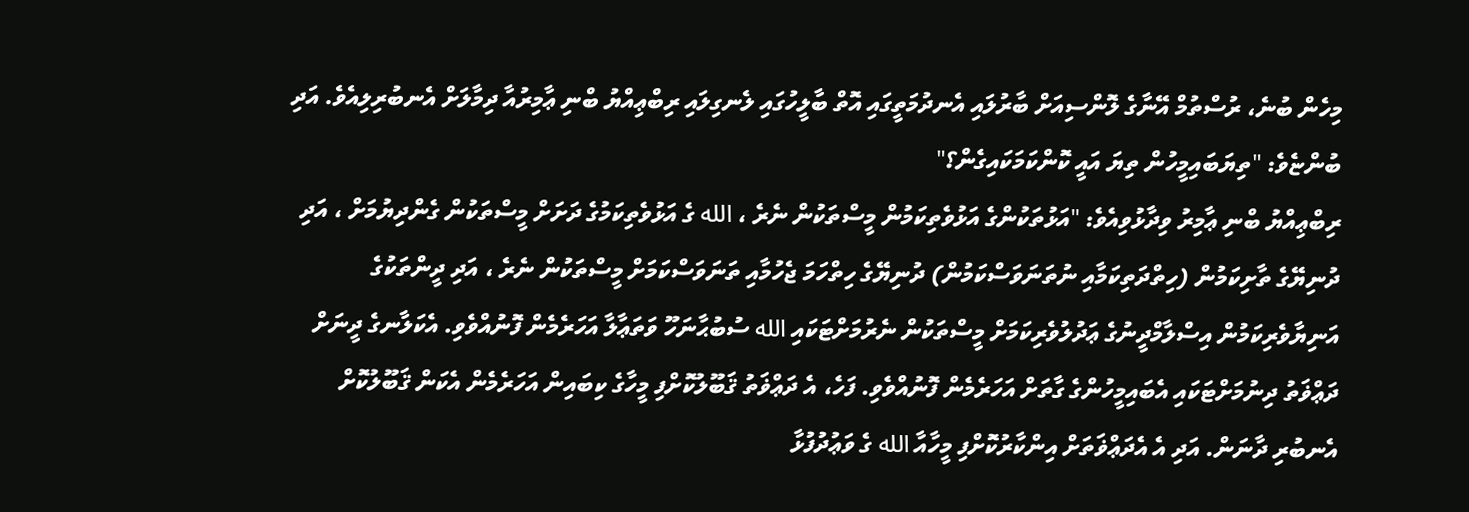މިހެން ބުނެ، ރުސްތުމް އޭނާގެ ލޮންސިއަށް ބާރުލައި އެނދުމަތީގައި އޮތް ބާލީހުގައި ލެނގިލައި ރިބްޢިއްޔު ބްނި ޢާމިރުއާ ދިމާލަށް އެނބުރިލިއެވެ. އަދި ބުންޏެވެ: "ތިޔަބައިމީހުން ތިޔަ އައީ ކޮންކަމަކައިގެން؟"
ރިބްޢިއްޔު ބްނި ޢާމިރު ވިދާޅުވިއެވެ: "އަޅުތަކުންގެ އަޅުވެތިކަމުން މީސްތަކުން ނެރެ ، الله ގެ އަޅުވެތިކަމުގެ ދަށަށް މީސްތަކުން ގެންދިޔުމަށް ، އަދި ދުނިޔޭގެ ތާށިކަމުން (ހިތްދަތިކަމާއި ނުތަނަވަސްކަމުން) ދުނިޔޭގެ ހިތްހަމަ ޖެހުމާއި ތަނަވަސްކަމަށް މީސްތަކުން ނެރެ ، އަދި ދީންތަކުގެ އަނިޔާވެރިކަމުން އިސްލާމްދީނުގެ ޢަދުލުވެރިކަމަށް މީސްތަކުން ނެރުމަށްޓަކައި الله ސުބުޙާނަހޫ ވަތަޢާލާ އަހަރެމެން ފޮނުއްވެވި. އެކަލާނގެ ދީނަށް ދަޢްޥަތު ދިނުމަށްޓަކައި އެބައިމީހުންގެ ގާތަށް އަހަރެމެން ފޮނުއްވެވި. ފަހެ، އެ ދަޢްޥަތު ޤަބޫލުކޮށްފި މީހާގެ ކިބައިން އަހަރެމެން އެކަން ޤަބޫލުކޮށް އެނބުރި ދާނަން. އަދި އެ އެދަޢްޥަތަށް އިންކާރުކޮށްފި މީހާއާ الله ގެ ވަޢުދުފުޅާ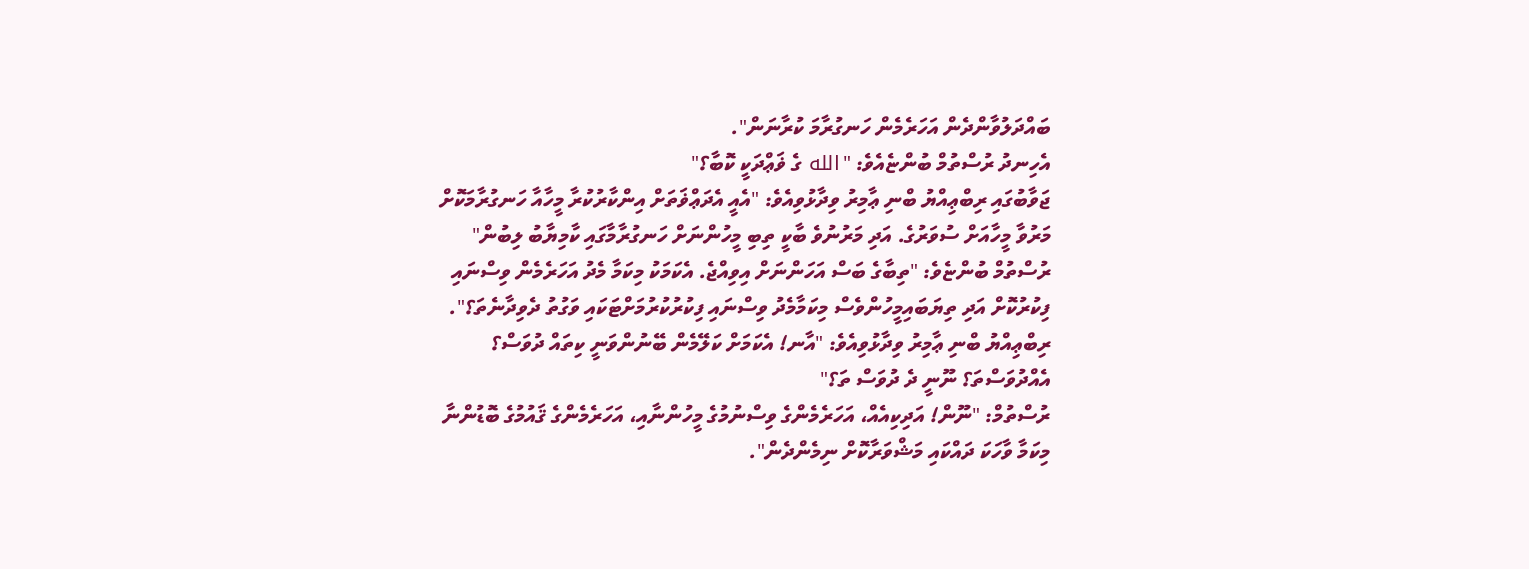ބައްދަލުވާންދެން އަހަރެމެން ހަނގުރާމަ ކުރާނަން".
އެހިނދު ރުސްތުމް ބުންޏެއެވެ: "الله ގެ ޥަޢްދަކީ ކޮބާ؟"
ޖަވާބުގައި ރިބްޢިއްޔު ބްނި ޢާމިރު ވިދާޅުވިއެވެ: "އެއީ އެދަޢްޥަތަށް އިންކާރުކުރާ މީހާއާ ހަނގުރާމަކޮށް މަރުވާ މީހާއަށް ސުވަރުގެ. އަދި މަރުނުވެ ބާކީ ތިބި މީހުންނަށް ހަނގުރާމާގައި ކާމިޔާބު ލިބުން"
ރުސްތުމް ބުންޏެވެ: "ތިބާގެ ބަސް އަހަންނަށް އިވިއްޖެ. އެކަމަކު މިކަމާ މެދު އަހަރެމެން ވިސްނައި ފިކުރުކޮށް އަދި ތިޔަބައިމީހުންވެސް މިކަމާމެދު ވިސްނައި ފިކުރުކުރުމަށްޓަކައި ވަގުތު ދެވިދާނެތަ؟".
ރިބްޢިއްޔު ބްނި ޢާމިރު ވިދާޅުވިއެވެ: "އާނ! އެކަމަށް ކަލޭމެން ބޭނުންވަނީ ކިތައް ދުވަސް؟ އެއްދުވަސްތަ؟ ނޫނީ ދެ ދުވަސް ތަ؟"
ރުސްތުމް: "ނޫން! އަދިކިއެއް، އަހަރެމެންގެ ވިސްނުމުގެ މީހުންނާއި، އަހަރެމެންގެ ޤައުމުގެ ބޮޑުންނާ މިކަމާ ވާހަކަ ދައްކައި މަޝްވަރާކޮށް ނިމެންދެން".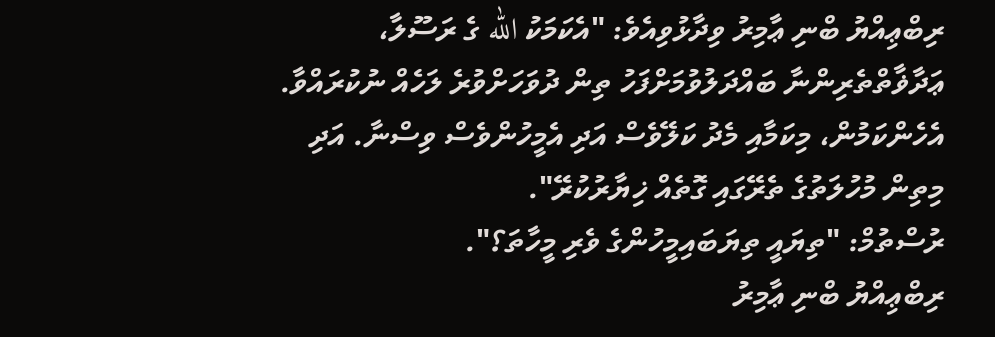ރިބްޢިއްޔު ބްނި ޢާމިރު ވިދާޅުވިއެވެ: "އެކަމަކު الله ގެ ރަސޫލާ، ޢަދާޥާތްތެރިންނާ ބައްދަލުވުމަށްފަހު ތިން ދުވަހަށްވުރެ ލަހެއް ނުކުރައްވާ. އެހެންކަމުން، މިކަމާއި މެދު ކަލޭވެސް އަދި އެމީހުންވެސް ވިސްނާ. އަދި މިތިން މުހުލަތުގެ ތެރޭގައި ގޮތެއް ޚިޔާރުކުރޭ".
ރުސްތުމް: "ތިޔައީ ތިޔަބައިމީހުންގެ ވެރި މީހާތަ؟".
ރިބްޢިއްޔު ބްނި ޢާމިރު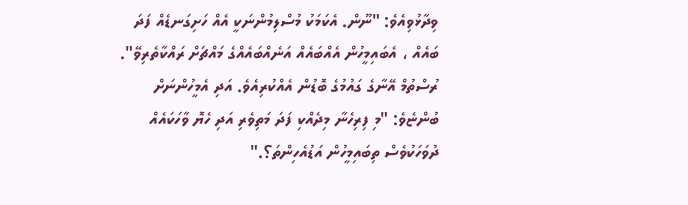ވިދާޅުވިއެވެ: "ނޫން. އެކަމަކު މުސްލިމުންނަކީ އެއް ހަށިގަނޑެއް ފަދަ ބައެއް ، އެބައިމީހުން އެއްބައެއް އަނެއްބައެއްގެ މައްޗަށް ރައްކާތެރިވޭ".
ރުސްތުމް އޭނާގެ ގައުމުގެ ބޮޑުން އެއްކުރިއެވެ. އަދި އެމީހުންނަށް ބުންޏެވެ: "މި ފިރިހެނާ މިދެއްކި ފަދަ މަތިވެރި އަދި ހެޔޮ ވާހަކައެއް ދުވަހަކުވެސް ތިބައިމީހުން އަޑުއެހިންތަ؟."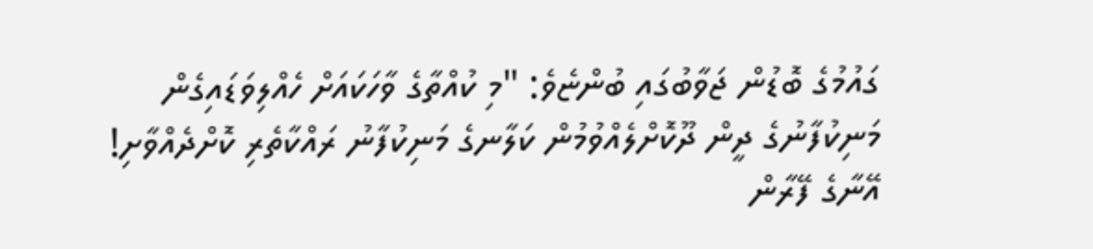ގައުމުގެ ބޮޑުން ޖަވާބުގައި ބުންޏެވެ: "މި ކުއްތާގެ ވާހަކައަށް ހެއްލިވަޑައިގެން މަނިކުފާނުގެ ދީން ދޫކޮށްލެއްވުމުން ކަލާނގެ މަނިކުފާނު ރައްކާތެރި ކޮށްދެއްވާށި! އޭނާގެ ފޭރާން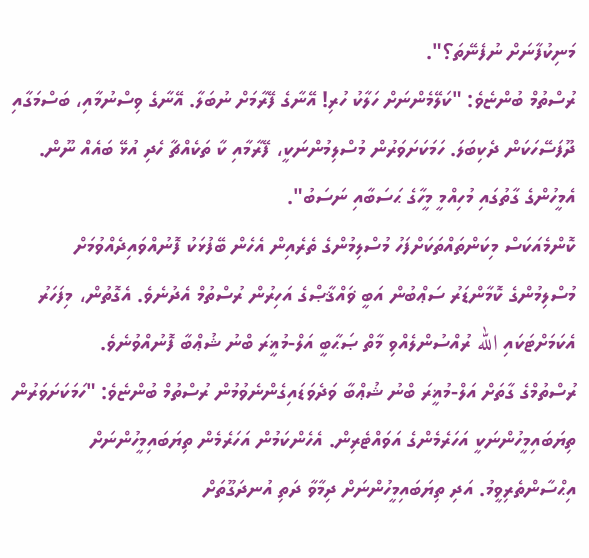މަނިކުފާނަށް ނުފެނޭތަ؟".
ރުސްތުމް ބުންޏެވެ: "ކަލޭމެންނަށް ހަލާކު ހުރި! އޭނާގެ ފޭރާމަށް ނުބަލާ. އޭނާގެ ވިސްނުމާއި، ބަސްމަގާއި ދޫފަސޭހަކަން ދެކިބަލަ. ހަމަކަށަވަރުން މުސްލިމުންނަކީ، ފޭރާމާއި ކާ ތަކެއްޗާ ހެދި އުޅޭ ބައެއް ނޫން. އެމީހުންގެ ގާތުގައި މުހިއްމީ މީހާގެ ޙަސަބާއި ނަސަބު".
ކޮންމެއަކަސް މިކަންތައްތަކަށްފަހު މުސްލިމުންގެ ތެރެއިން އެހެން ބޭފުޅަކު ފޮނުއްވައިދެއްވުމަށް މުސްލިމުންގެ ކޮމާންޑަރު ސަޢްބުން އަބީ ޥައްޤާޞްގެ އަހިރުން ރުސްތުމް އެދުނެވެ. އެގޮތުން، މިފަހަރު އެކަމަށްޓަކައި الله ރުއްސުންލެއްވި މާތް ޞަޙާބީ އަލް-މުޣީރަ ބްނު ޝުޢްބާ ފޮނުއްވުނެވެ.
ރުސްތުމްގެ ގާތަށް އަލް-މުޣީރަ ބްނު ޝުޢްބާ ވަދެވަޑައިގެންނެވުމުން ރުސްތުމް ބުންޏެވެ: "ހަމަކަށަވަރުން ތިޔަބައިމީހުންނަކީ އަހަރެމެންގެ އަވައްޓެރިން. އެހެންކަމުން އަހަރެމެން ތިޔަބައިމީހުންނަށް އިޙްސާންތެރިވީމު. އަދި ތިޔަބައިމީހުންނަށް ދިމާވާ ދަތި އުނދަގޫތަށް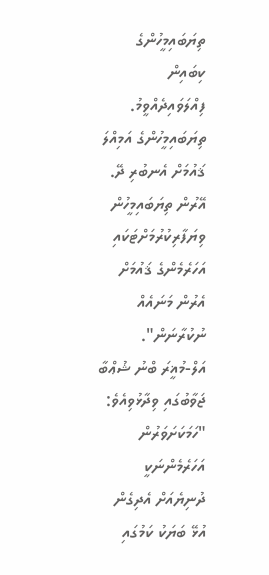ތިޔަބައިމީހުންގެ ކިބައިން ފިއްލަވައިދެއްވީމު. ތިޔަބައިމީހުންގެ އަމިއްލަ ޤައުމަށް އެނބުރި ދޭ. އޭރުން ތިޔަބައިމީހުން ވިޔަފާރިކުރުމަށްޓަކައި އަހަރެމެންގެ ޤައުމަށް އެރުން މަނައެއް ނުކުރާނަން".
އަލް-މުޣީރަ ބްނު ޝުޢްބާ ޖަވާބުގައި ވިދާޅުވިއެވެ: "ހަމަކަށަވަރުން އަހަރެމެންނަކީ ދުނިޔެއަށް އެދިގެން އުޅޭ ބަޔަކު ކަމުގައި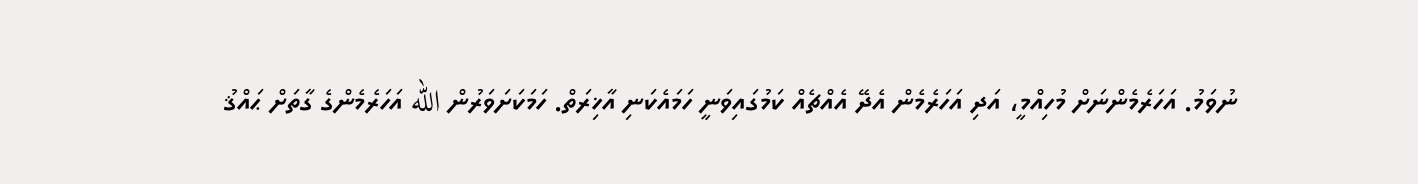ނުވަމު. އަހަރެމެންނަށް މުހިއްމީ، އަދި އަހަރެމެން އެދޭ އެއްޗެއް ކަމުގައިވަނީ ހަމައެކަނި އާޚިރަތް. ހަމަކަށަވަރުން الله އަހަރެމެންގެ ގާތަށް ޙައްޤު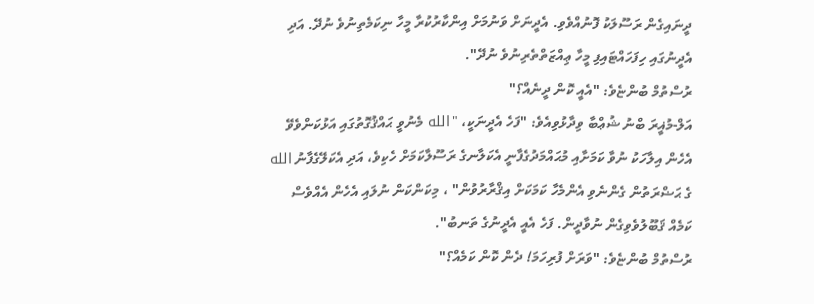ދީނައިގެން ރަސޫލަކު ފޮނުއްވެވި. އެދީނަށް ވަނުމަށް އިންކާރުކުރާ މީހާ ނިކަމެތިނުވެ ނުދޭ. އަދި އެދީނުގައި ހިފަހައްޓައިފި މީހާ ޢިއްޒަތްތެރިނުވެ ނުދޭ".
ރުސްތުމް ބުންޏެވެ: "އެއީ ކޮން ދީނެއް؟"
އަލް-މުޣީރަ ބްނު ޝުޢްބާ ވިދާޅުވިއެވެ: "ފަހެ އެދީނަކީ، "الله މެނުވީ ޙައްޤުގޮތުގައި އަޅުކަންވެވޭ އެހެން އިލާހަކު ނުވާ ކަމަށާއި މުޙައްމަދުގެފާނީ އެކަލާނގެ ރަސޫލާކަމަށް ހެކިވެ، އަދި އެކަލޭގެފާނު الله ގެ ޙަޟްރަތުން ގެންނެވި އެންމެހާ ކަމަކަށް އިޤްރާރުވުން" ، މިކަންކަން ނުލައި އެހެން އެއްވެސް ކަމެއް ޤަބޫލުވެވިގެން ނުވާދީން. ފަހެ އެއީ އެދީނުގެ ތަނބު".
ރުސްތުމް ބުންޏެވެ: "ވަރަށް ފުރިހަމަ! ދެން ކޮން ކަމެއް؟"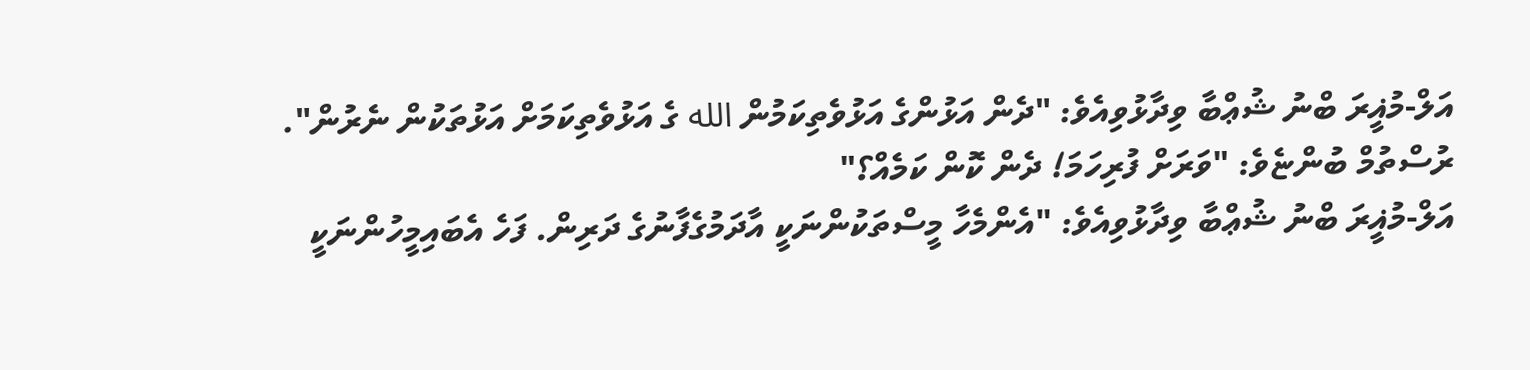އަލް-މުޣީރަ ބްނު ޝުޢްބާ ވިދާޅުވިއެވެ: "ދެން އަޅުންގެ އަޅުވެތިކަމުން الله ގެ އަޅުވެތިކަމަށް އަޅުތަކުން ނެރުން".
ރުސްތުމް ބުންޏެވެ: "ވަރަށް ފުރިހަމަ! ދެން ކޮން ކަމެއް؟"
އަލް-މުޣީރަ ބްނު ޝުޢްބާ ވިދާޅުވިއެވެ: "އެންމެހާ މީސްތަކުންނަކީ އާދަމުގެފާނުގެ ދަރިން. ފަހެ އެބައިމީހުންނަކީ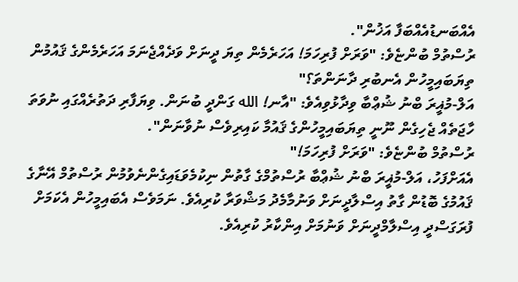އެއްބަނޑުއެއްބަފާ އަޚުން".
ރުސްތުމް ބުންޏެވެ: "ވަރަށް ފުރިހަމަ! އަހަރެމެން ތިޔަ ދީނަށް ވަދެއްޖެނަމަ އަހަރެމެންގެ ޤައުމުން ތިޔަބައިމީހުން އެނބުރި ދާނަންތަ؟"
އަލް-މުޣީރަ ބްނު ޝުޢްބާ ވިދާޅުވިއެވެ: "އާނ! الله ގަންދީ ބުނަން. ވިޔަފާރި ދަތުރެއްގައި ނުވަތަ ހާޖަތެއް ޖެހިގެން ނޫނީ ތިޔަބައިމީހުންގެ ޤައުމާ ކައިރިވެސް ނުވާނަން".
ރުސްތުމް ބުންޏެވެ: "ވަރަށް ފުރިހަމަ!"
އެއަށްފަހު، އަލް-މުޣީރަ ބްނު ޝުޢްބާ ރުސްތުމްގެ ގާތުން ނިކުމެވަޑައިގެންނެވުމުން ރުސްތުމް އޭނާގެ ޤައުމުގެ ބޮޑުން ގާތު އިސްލާދީނަށް ވަނުމާމެދު މަޝްވަރާ ކުރިއެވެ. ނަމަވެސް އެބައިމީހުން އެކަމަށް ފުރަގަސްދީ އިސްލާމްދީނަށް ވަނުމަށް އިންކާރު ކުރިއެވެ.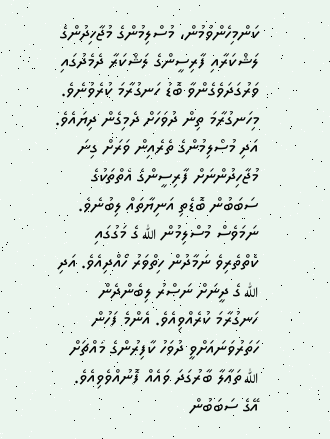ކަންމިހެންވުމުން، މުސްލިމުންގެ މުޖާހިދުންގެ ލަޝްކަރާއި ފާރިސީންގެ ލަޝްކަރާ ދެމެދުގައި ވަރުގަދަވެގެންވާ ބޮޑު ހަނގުރާމަ ކުރެވުނެވެ. މިހަނގުރާމަ ތިން ދުވަހަށް ދެމިގެން ދިޔައެވެ. އަދި މުސްލިމުންގެ ތެރެއިން ވަރަށް ގިނަ މުޖާހިދުންނަށް ފާރިސީންގެ އެތްތަކުގެ ސަބަބުން ބޮޑެތި އަނިޔާތައް ލިބުނެވެ. ނަމަވެސް މުސްލިމުން الله ގެ މަގުގައި ކެތްތެރިވެ ނަމާދުން ހިތްވަރު ހޯއްދިއެވެ. އަދި الله ގެ ދީނަށް ނަޞްރު ލިބެންދެން ހަނގުރާމަ ކުރެއްވިއެވެ. އެންމެ ފަހުން ހަތަރުވަނައަށްވީ ދުވަހު ކާފިރުންގެ މައްޗަށް الله ތަޢާލާ ބާރުގަދަ ވައެއް ފޮނުއްވެވިއެވެ. އޭގެ ސަބަބުން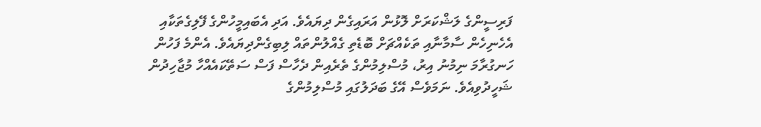ފަރިސީންގެ ލަޝްކަރަށް ލޮޅުން އަރައިގެން ދިޔައެވެ. އަދި އެބައިމީހުންގެ ފޭލިގެތަކާއި އެހެނިހެން ސާމާނާއި ތަކެއްޗަށް ބޮޑެތި ގެއްލުންތައް ލިބިގެންދިޔައެވެ. އެންމެ ފަހުން ހަނގުރާމަ ނިމުނު އިރު، މުސްލިމުންގެ ތެރެއިން ދެހާސް ފަސް ސަތޭކައެއްހާ މުޖާހިދުން ޝަހީދުވިއެވެ. ނަމަވެސް އޭގެ ބަދަލުގައި މުސްލިމުންގެ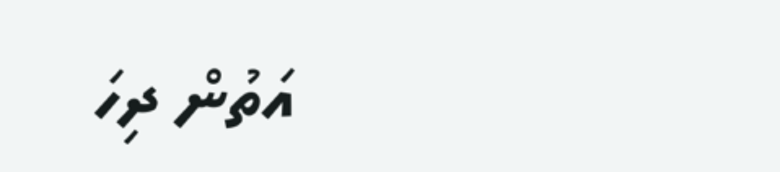އަތުން ދިހަ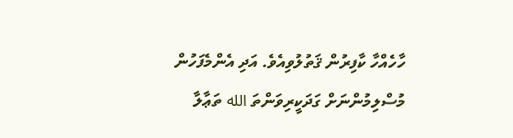ހާހެއްހާ ކާފިރުން ޤަތުލުވިއެވެ. އަދި އެންމެފަހުން މުސްލިމުންނަށް ގަދަކީރިވަންތަ الله ތަޢާލާ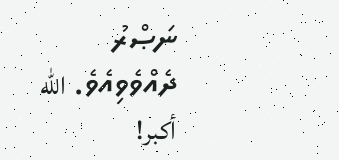ނަޞްރު ދެއްވެވިއެވެ. الله أكبر!